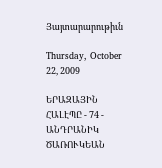Յայտարարութիւն

Thursday, October 22, 2009

ԵՐԱԶԱՅԻՆ ՀԱԼԷՊԸ - 74 - ԱՆԴՐԱՆԻԿ ԾԱՌՈՒԿԵԱՆ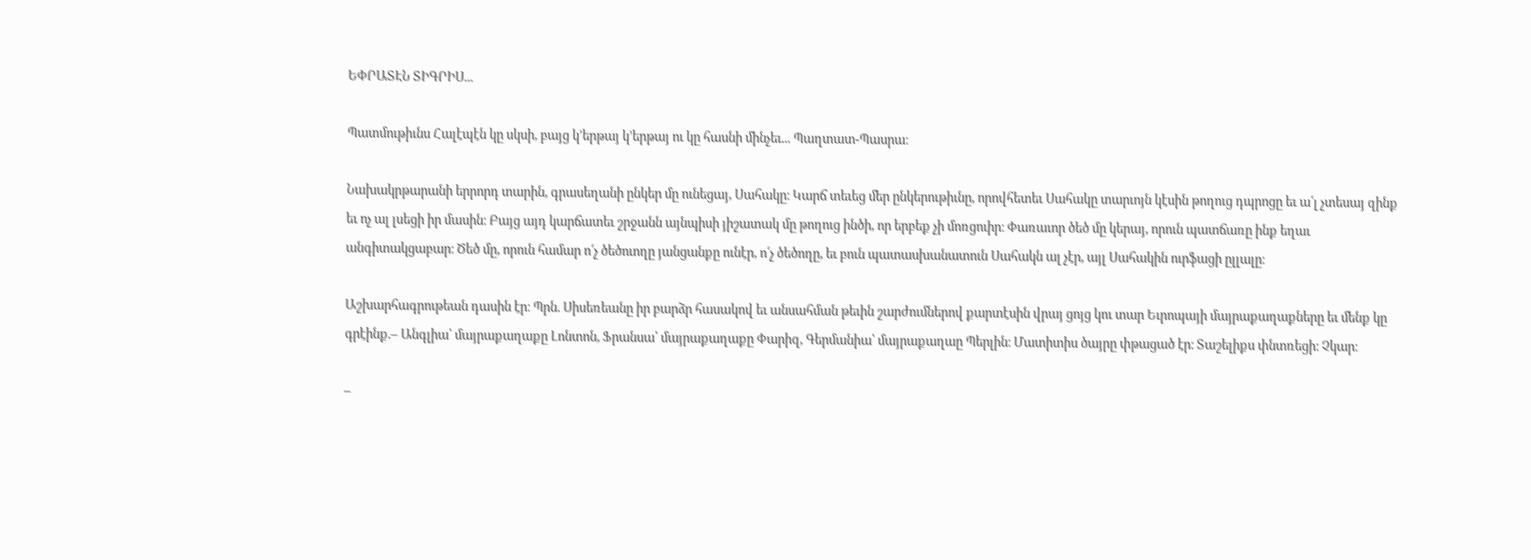ԵՓՐԱՏԷՆ ՏԻԳՐԻՍ...

Պատմութիւնս Հալէպէն կը սկսի, բայց կ՚երթայ կ՚երթայ ու կը հասնի մինչեւ... Պաղտատ-Պասրա։

Նախակրթարանի երրորդ տարին, գրասեղանի ընկեր մը ունեցայ, Սահակը։ Կարճ տեւեց մեր ընկերութիւնը, որովհետեւ Սահակը տարւոյն կէսին թողուց դպրոցը եւ ա՛լ չտեսայ զինք եւ ոչ ալ լսեցի իր մասին։ Բայց այդ կարճատեւ շրջանն այնպիսի յիշատակ մը թողուց ինծի, որ երբեք չի մոռցուիր։ Փառաւոր ծեծ մը կերայ, որուն պատճառը ինք եղաւ անգիտակցաբար։ Ծեծ մը, որուն համար ո՛չ ծեծուողը յանցանքը ունէր, ո՛չ ծեծողը, եւ բուն պատասխանատուն Սահակն ալ չէր, այլ Սահակին ուրֆացի ըլլալը։

Աշխարհագրութեան դասին էր։ Պրն. Սիսեռեանը իր բարձր հասակով եւ անսահման թեւին շարժումներով քարտէսին վրայ ցոյց կու տար Եւրոպայի մայրաքաղաքները եւ մենք կը գրէինք.– Անգլիա՝ մայրաքաղաքը Լոնտոն, Ֆրանսա՝ մայրաքաղաքը Փարիզ, Գերմանիա՝ մայրաքաղաը Պերլին։ Մատիտիս ծայրը փթացած էր։ Տաշելիքս փնտռեցի։ Չկար։

–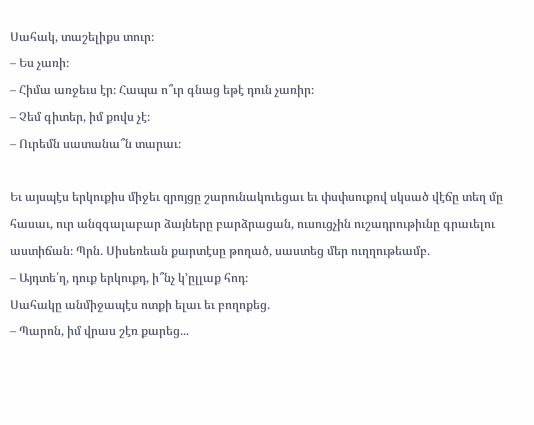Սահակ, տաշելիքս տուր։
– Ես չառի։
– Հիմա առջեւս էր։ Հապա ո՞ւր գնաց եթէ դուն չառիր։
– Չեմ գիտեր, իմ քովս չէ։
– Ուրեմն սատանա՞ն տարաւ։

Եւ այսպէս երկուքիս միջեւ զրոյցը շարունակուեցաւ եւ փսփսուքով սկսած վէճը տեղ մը հասաւ, ուր անզգալաբար ձայները բարձրացան, ուսուցչին ուշադրութիւնը գրաւելու աստիճան։ Պրն. Սիսեռեան քարտէսը թողած, սաստեց մեր ուղղութեամբ.
– Այդտե՛ղ, դուք երկուքդ, ի՞նչ կ՚ըլլաք հոդ։
Սահակը անմիջապէս ոտքի ելաւ եւ բողոքեց.
– Պարոն, իմ վրաս շէռ քարեց...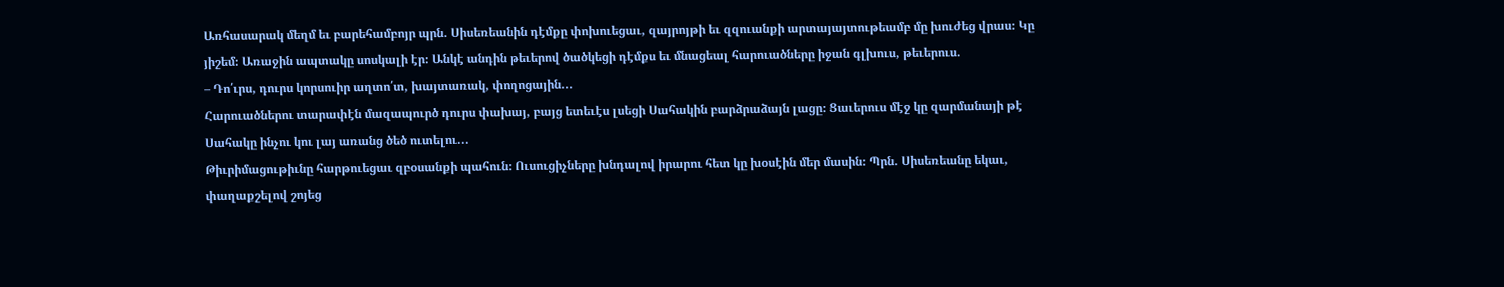Առհասարակ մեղմ եւ բարեհամբոյր պրն. Սիսեռեանին դէմքը փոխուեցաւ, զայրոյթի եւ զզուանքի արտայայտութեամբ մը խուժեց վրաս։ Կը յիշեմ։ Առաջին ապտակը սոսկալի էր։ Անկէ անդին թեւերով ծածկեցի դէմքս եւ մնացեալ հարուածները իջան գլխուս, թեւերուս.
– Դո՛ւրս, դուրս կորսուիր աղտո՛տ, խայտառակ, փողոցային...
Հարուածներու տարափէն մազապուրծ դուրս փախայ, բայց ետեւէս լսեցի Սահակին բարձրաձայն լացը։ Ցաւերուս մէջ կը զարմանայի թէ Սահակը ինչու կու լայ առանց ծեծ ուտելու...
Թիւրիմացութիւնը հարթուեցաւ զբօսանքի պահուն։ Ուսուցիչները խնդալով իրարու հետ կը խօսէին մեր մասին։ Պրն. Սիսեռեանը եկաւ, փաղաքշելով շոյեց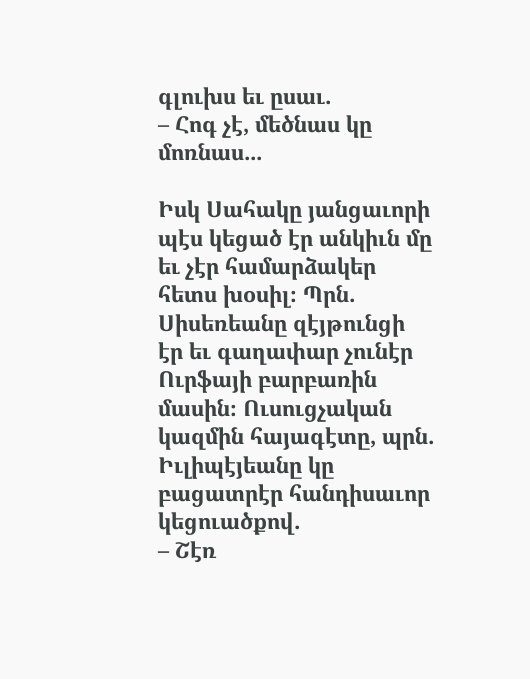գլուխս եւ ըսաւ.
– Հոգ չէ, մեծնաս կը մոռնաս...

Իսկ Սահակը յանցաւորի պէս կեցած էր անկիւն մը եւ չէր համարձակեր հետս խօսիլ։ Պրն. Սիսեռեանը զէյթունցի էր եւ գաղափար չունէր Ուրֆայի բարբառին մասին։ Ուսուցչական կազմին հայագէտը, պրն. Իւլիպէյեանը կը բացատրէր հանդիսաւոր կեցուածքով.
– Շէռ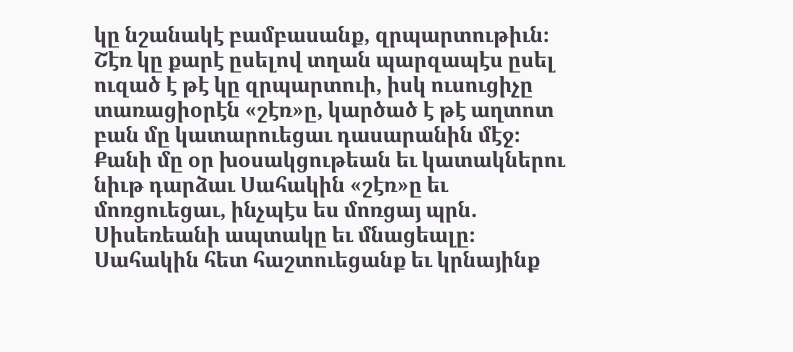կը նշանակէ բամբասանք, զրպարտութիւն։ Շէռ կը քարէ ըսելով տղան պարզապէս ըսել ուզած է թէ կը զրպարտուի, իսկ ուսուցիչը տառացիօրէն «շէռ»ը, կարծած է թէ աղտոտ բան մը կատարուեցաւ դասարանին մէջ։
Քանի մը օր խօսակցութեան եւ կատակներու նիւթ դարձաւ Սահակին «շէռ»ը եւ մոռցուեցաւ, ինչպէս ես մոռցայ պրն. Սիսեռեանի ապտակը եւ մնացեալը։ Սահակին հետ հաշտուեցանք եւ կրնայինք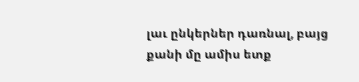լաւ ընկերներ դառնալ, բայց քանի մը ամիս ետք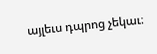այլեւս դպրոց չեկաւ։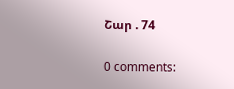Շար . 74

0 comments: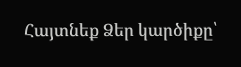Հայտնեք Ձեր կարծիքը՝